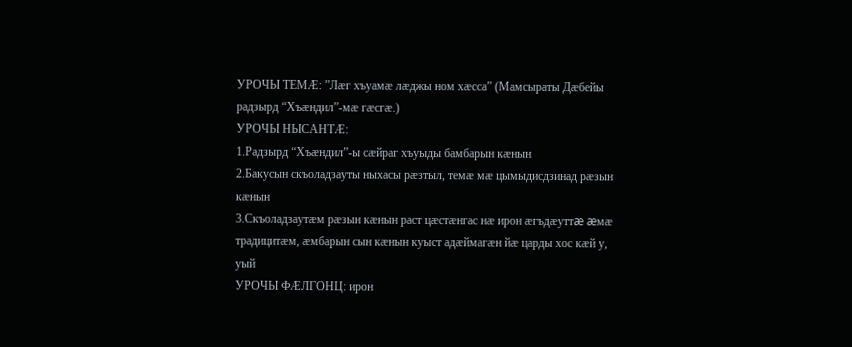УРОЧЫ ТЕМÆ: ”Лæг хъуамæ лæджы ном хæсса” (Мамсыраты Дæбейы радзырд “Хъæндил”-мæ гæсгæ.)
УРОЧЫ НЫСАНТÆ:
1.Радзырд “Хъæндил”-ы сæйраг хъуыды бамбарын кæнын
2.Бакусын скъоладзауты ныхасы рæзтыл, темæ мæ цымыдисдзинад рæзын кæнын
3.Скъоладзаутæм рæзын кæнын раст цæстæнгас нæ ирон æгъдæуттæ æмæ традицитæм, æмбарын сын кæнын куыст адæймагæн йæ царды хос кæй у, уый
УРОЧЫ ФÆЛГОНЦ: ирон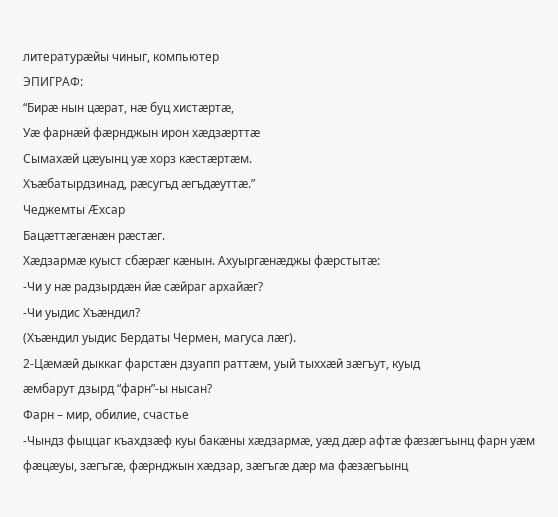литературæйы чиныг, компьютер
ЭПИГРАФ:
“Бирæ нын цæрат, нæ буц хистæртæ,
Уæ фарнæй фæрнджын ирон хæдзæрттæ
Сымахæй цæуынц уæ хорз кæстæртæм.
Хъæбатырдзинад, рæсугъд æгъдæуттæ.”
Чеджемты Æхсар
Бацæттæгæнæн рæстæг.
Хæдзармæ куыст сбæрæг кæнын. Ахуыргæнæджы фæрстытæ:
-Чи у нæ радзырдæн йæ сæйраг архайæг?
-Чи уыдис Хъæндил?
(Хъæндил уыдис Бердаты Чермен, магуса лæг).
2-Цæмæй дыккаг фарстæн дзуапп раттæм, уый тыххæй зæгъут, куыд
æмбарут дзырд “фарн”-ы нысан?
Фарн – мир, обилие, счастье
-Чындз фыццаг къахдзæф куы бакæны хæдзармæ, уæд дæр афтæ фæзæгъынц фарн уæм фæцæуы, зæгъгæ, фæрнджын хæдзар, зæгъгæ дæр ма фæзæгъынц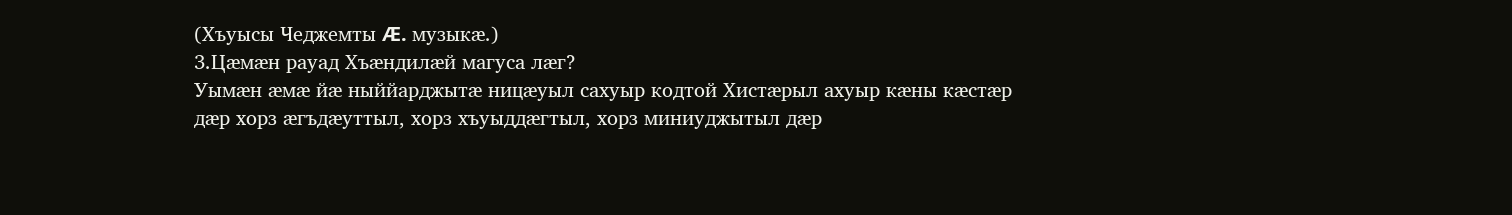(Хъуысы Чеджемты Æ. музыкæ.)
3.Цæмæн рауад Хъæндилæй магуса лæг?
Уымæн æмæ йæ ныййарджытæ ницæуыл сахуыр кодтой Хистæрыл ахуыр кæны кæстæр дæр хорз æгъдæуттыл, хорз хъуыддæгтыл, хорз миниуджытыл дæр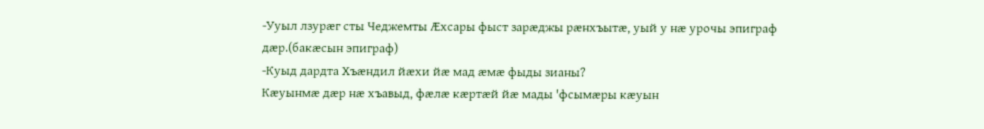-Ууыл лзурæг сты Чеджемты Æхсары фыст зарæджы рæнхъытæ, уый у нæ урочы эпиграф дæр.(бакæсын эпиграф)
-Куыд дардта Хъæндил йæхи йæ мад æмæ фыды зианы?
Кæуынмæ дæр нæ хъавыд, фæлæ кæртæй йæ мады 'фсымæры кæуын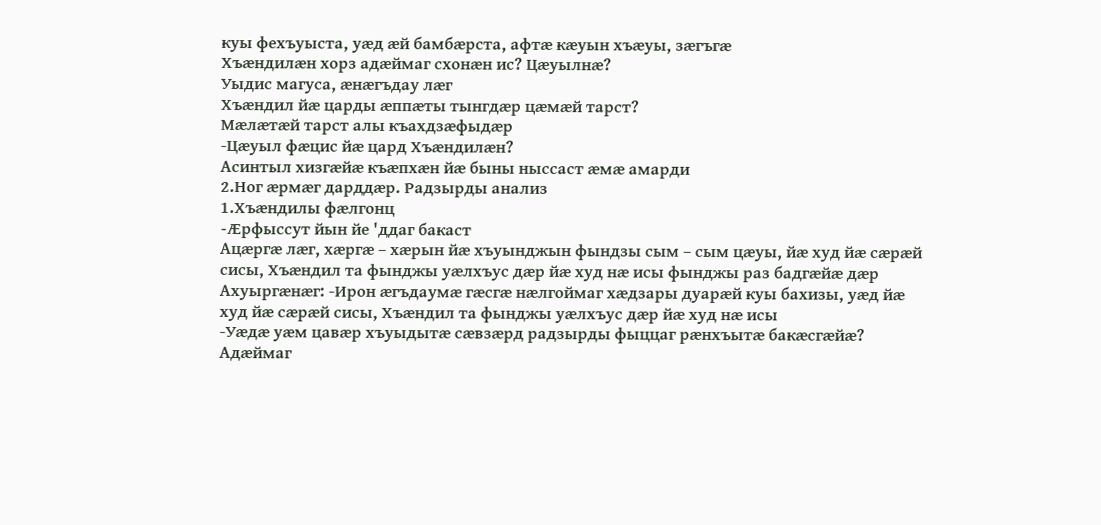куы фехъуыста, уæд æй бамбæрста, афтæ кæуын хъæуы, зæгъгæ
Хъæндилæн хорз адæймаг схонæн ис? Цæуылнæ?
Уыдис магуса, æнæгъдау лæг
Хъæндил йæ царды æппæты тынгдæр цæмæй тарст?
Мæлæтæй тарст алы къахдзæфыдæр
-Цæуыл фæцис йæ цард Хъæндилæн?
Асинтыл хизгæйæ къæпхæн йæ быны ныссаст æмæ амарди
2.Ног æрмæг дарддæр. Радзырды анализ
1.Хъæндилы фæлгонц
-Æрфыссут йын йе 'ддаг бакаст
Ацæргæ лæг, хæргæ – хæрын йæ хъуынджын фындзы сым – сым цæуы, йæ худ йæ сæрæй сисы, Хъæндил та фынджы уæлхъус дæр йæ худ нæ исы фынджы раз бадгæйæ дæр
Ахуыргæнæг: -Ирон æгъдаумæ гæсгæ нæлгоймаг хæдзары дуарæй куы бахизы, уæд йæ худ йæ сæрæй сисы, Хъæндил та фынджы уæлхъус дæр йæ худ нæ исы
-Уæдæ уæм цавæр хъуыдытæ сæвзæрд радзырды фыццаг рæнхъытæ бакæсгæйæ?
Адæймаг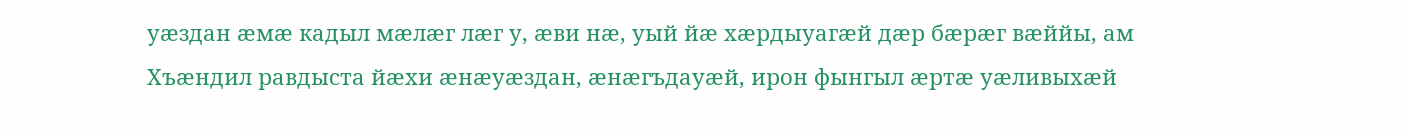уæздан æмæ кадыл мæлæг лæг у, æви нæ, уый йæ хæрдыуагæй дæр бæрæг вæййы, ам Хъæндил равдыста йæхи æнæуæздан, æнæгъдауæй, ирон фынгыл æртæ уæливыхæй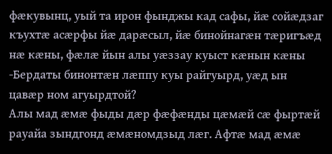фæкувынц, уый та ирон фынджы кад сафы, йæ сойæдзаг къухтæ асæрфы йæ дарæсыл, йæ бинойнагæн тæригъæд нæ кæны, фæлæ йын алы уæззау куыст кæнын кæны
-Бердаты бинонтæн лæппу куы райгуырд, уæд ын цавæр ном агуырдтой?
Алы мад æмæ фыды дæр фæфæнды цæмæй сæ фыртæй рауайа зындгонд æмæномдзыд лæг. Афтæ мад æмæ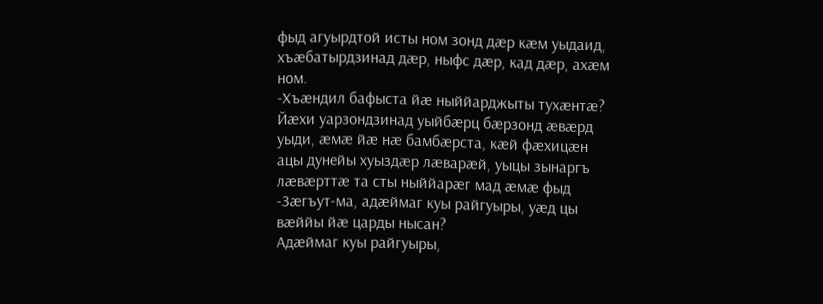фыд агуырдтой исты ном зонд дæр кæм уыдаид, хъæбатырдзинад дæр, ныфс дæр, кад дæр, ахæм ном.
-Хъæндил бафыста йæ ныййарджыты тухæнтæ?
Йæхи уарзондзинад уыйбæрц бæрзонд æвæрд уыди, æмæ йæ нæ бамбæрста, кæй фæхицæн ацы дунейы хуыздæр лæварæй, уыцы зынаргъ лæвæрттæ та сты ныййарæг мад æмæ фыд
-Зæгъут-ма, адæймаг куы райгуыры, уæд цы вæййы йæ царды нысан?
Адæймаг куы райгуыры,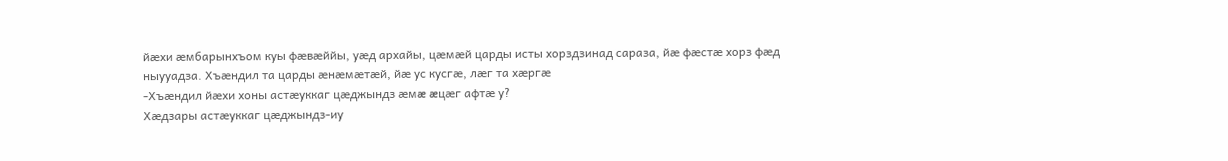йæхи æмбарынхъом куы фæвæййы, уæд архайы, цæмæй царды исты хорздзинад сараза, йæ фæстæ хорз фæд ныууадза. Хъæндил та царды æнæмæтæй, йæ ус кусгæ, лæг та хæргæ
-Хъæндил йæхи хоны астæуккаг цæджындз æмæ æцæг афтæ у?
Хæдзары астæуккаг цæджындз-иу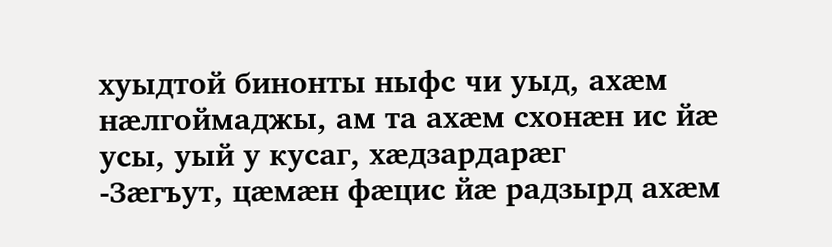хуыдтой бинонты ныфс чи уыд, ахæм нæлгоймаджы, ам та ахæм схонæн ис йæ усы, уый у кусаг, хæдзардарæг
-Зæгъут, цæмæн фæцис йæ радзырд ахæм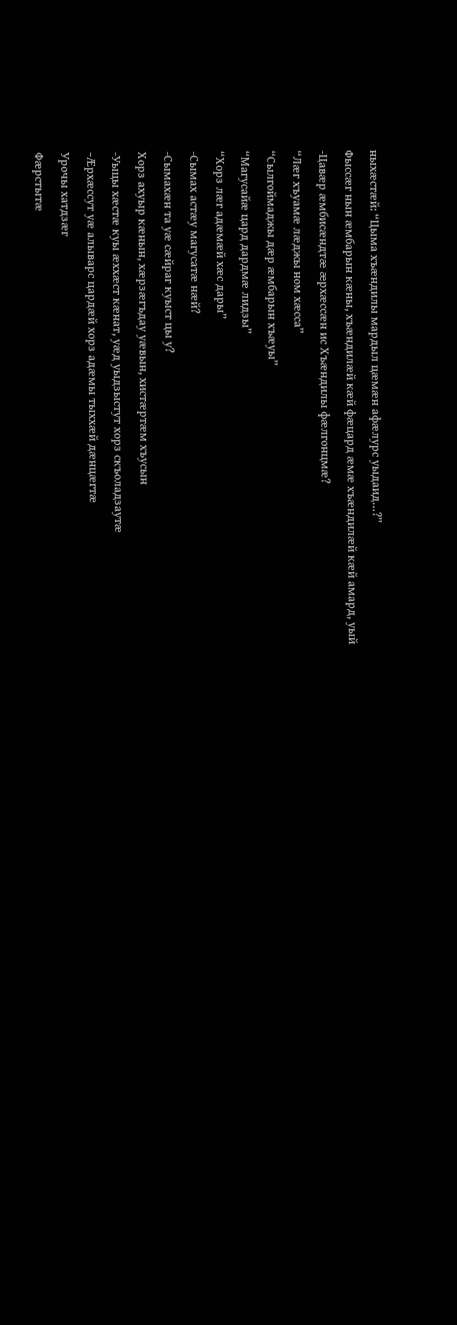ныхæстæй: “Цыма хъæндилы мардыл цæмæн афæлурс уыдаид…?”
Фыссæг нын æмбарын кæны, хъæндилæй кæй фæцард æмæ хъæндилæй кæй амард, уый
-Цавæр æмбисæндтæ æрхæссæн ис Хъæндилы фæлгонцмæ?
“Лæг хъуамæ лæджы ном хæсса”
“Сылгоймаджы дæр æмбарын хъæуы”
“Магусайæ цард дардмæ лидзы”
“Хорз лæг адæмæй хæс дары”
-Сымах астæу магусатæ нæй?
-Сымахæн та уæ сæйраг куыст цы у?
Хорз ахуыр кæнын, хæрзæгъдау уæвын, хистæртæм хъусын
-Уыцы хæстæ куы æххæст кæнат, уæд уыдзыстут хорз скъоладзаутæ
-Æрхæссут уæ алыварс цардæй хорз адæмы тыххæй дæнцæгтæ
Урочы хатдзæг
Фæрстытæ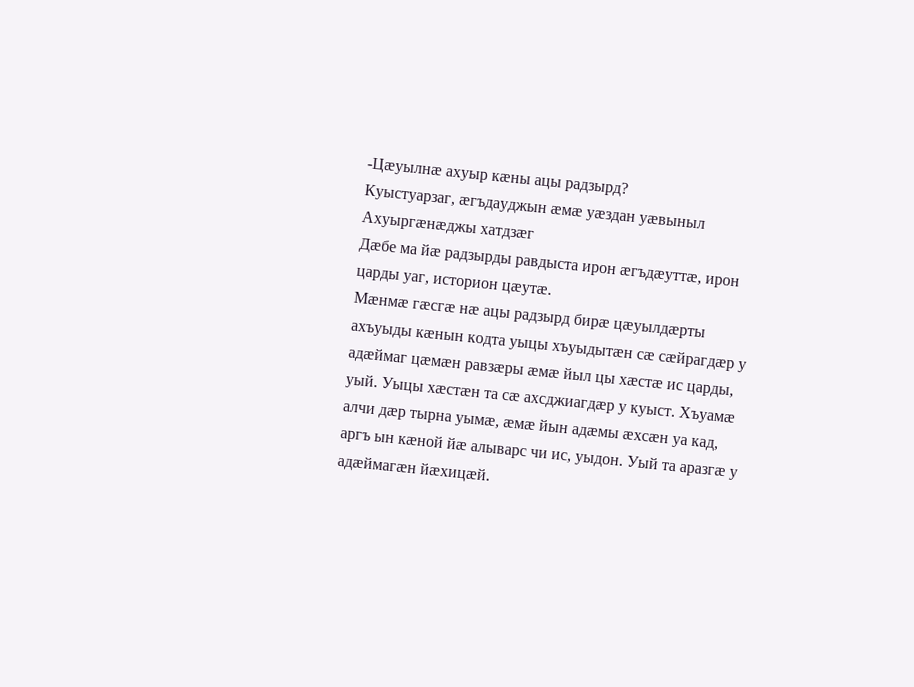-Цæуылнæ ахуыр кæны ацы радзырд?
Куыстуарзаг, æгъдауджын æмæ уæздан уæвыныл
Ахуыргæнæджы хатдзæг
Дæбе ма йæ радзырды равдыста ирон æгъдæуттæ, ирон царды уаг, историон цæутæ.
Мæнмæ гæсгæ нæ ацы радзырд бирæ цæуылдæрты ахъуыды кæнын кодта уыцы хъуыдытæн сæ сæйрагдæр у адæймаг цæмæн равзæры æмæ йыл цы хæстæ ис царды, уый. Уыцы хæстæн та сæ ахсджиагдæр у куыст. Хъуамæ алчи дæр тырна уымæ, æмæ йын адæмы æхсæн уа кад, аргъ ын кæной йæ алыварс чи ис, уыдон. Уый та аразгæ у адæймагæн йæхицæй.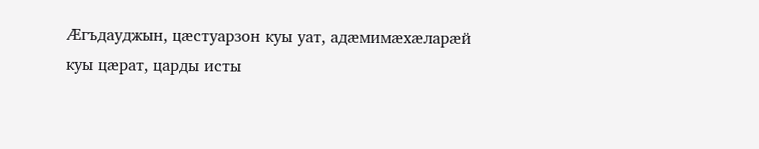Æгъдауджын, цæстуарзон куы уат, адæмимæхæларæй куы цæрат, царды исты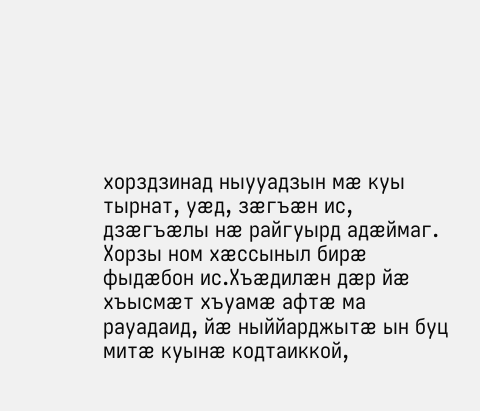хорздзинад ныууадзын мæ куы тырнат, уæд, зæгъæн ис, дзæгъæлы нæ райгуырд адæймаг. Хорзы ном хæссыныл бирæ фыдæбон ис.Хъæдилæн дæр йæ хъысмæт хъуамæ афтæ ма рауадаид, йæ ныййарджытæ ын буц митæ куынæ кодтаиккой,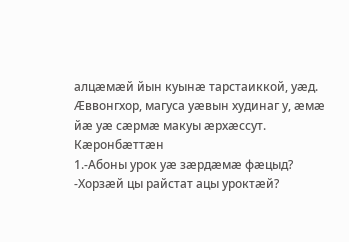алцæмæй йын куынæ тарстаиккой, уæд. Æввонгхор, магуса уæвын худинаг у, æмæ йæ уæ сæрмæ макуы æрхæссут.
Кæронбæттæн
1.-Абоны урок уæ зæрдæмæ фæцыд?
-Хорзæй цы райстат ацы уроктæй?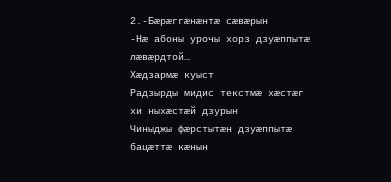2.-Бæрæггæнæнтæ сæвæрын
-Нæ абоны урочы хорз дзуæппытæ лæвæрдтой…
Хæдзармæ куыст
Радзырды мидис текстмæ хæстæг хи ныхæстæй дзурын
Чиныджы фæрстытæн дзуæппытæ бацæттæ кæнын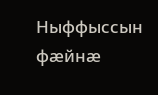Ныффыссын фæйнæ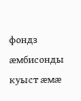фондз æмбисонды куыст æмæ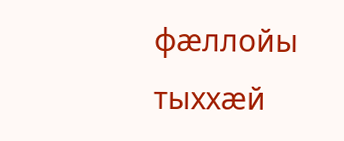фæллойы тыххæй